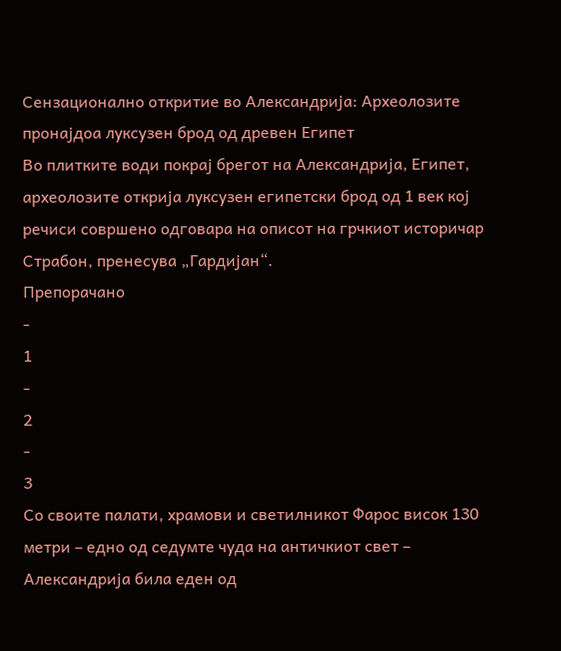Сензационално откритие во Александрија: Археолозите пронајдоа луксузен брод од древен Египет
Во плитките води покрај брегот на Александрија, Египет, археолозите открија луксузен египетски брод од 1 век кој речиси совршено одговара на описот на грчкиот историчар Страбон, пренесува „Гардијан“.
Препорачано
-
1
-
2
-
3
Со своите палати, храмови и светилникот Фарос висок 130 метри – едно од седумте чуда на античкиот свет – Александрија била еден од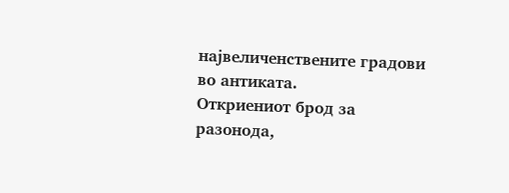највеличенствените градови во антиката.
Откриениот брод за разонода,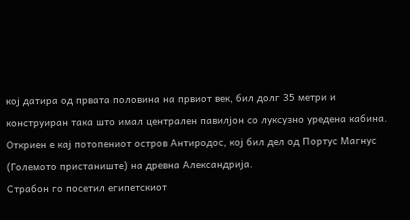кој датира од првата половина на првиот век, бил долг 35 метри и конструиран така што имал централeн павилјон со луксузно уредена кабина.
Откриен е кај потопениот остров Антиродос, кој бил дел од Портус Магнус (Големото пристаниште) на древна Александрија.
Страбон го посетил египетскиот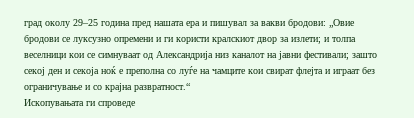град околу 29–25 година пред нашата ера и пишувал за вакви бродови: „Овие бродови се луксузно опремени и ги користи кралскиот двор за излети; и толпа веселници кои се симнуваат од Александрија низ каналот на јавни фестивали; зашто секој ден и секоја ноќ е преполна со луѓе на чамците кои свират флејта и играат без ограничување и со крајна развратност.“
Ископувањата ги спроведе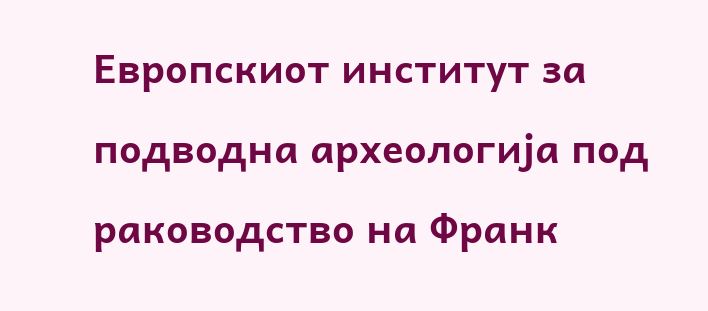Европскиот институт за подводна археологија под раководство на Франк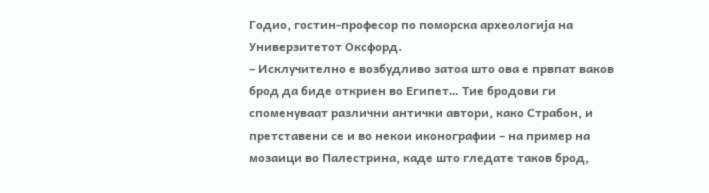Годио, гостин-професор по поморска археологија на Универзитетот Оксфорд.
– Исклучително е возбудливо затоа што ова е првпат ваков брод да биде откриен во Египет… Тие бродови ги споменуваат различни антички автори, како Страбон, и претставени се и во некои иконографии – на пример на мозаици во Палестрина, каде што гледате таков брод,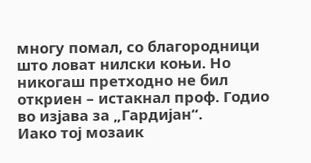многу помал, со благородници што ловат нилски коњи. Но никогаш претходно не бил откриен – истакнал проф. Годио во изјава за „Гардијан“.
Иако тој мозаик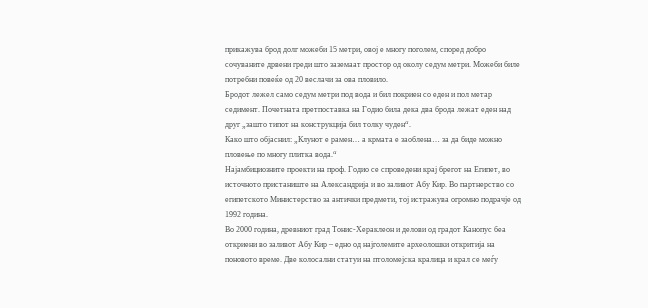прикажува брод долг можеби 15 метри, овој е многу поголем, според добро сочуваните дрвени греди што заземаат простор од околу седум метри. Можеби биле потребни повеќе од 20 веслачи за ова пловило.
Бродот лежел само седум метри под вода и бил покриен со еден и пол метар седимент. Почетната претпоставка на Годио била дека два брода лежат еден над друг „зашто типот на конструкција бил толку чуден“.
Како што објаснил: „Клунот е рамен… а крмата е заоблена… за да биде можно пловење по многу плитка вода.“
Најамбициозните проекти на проф. Годио се спроведени крај брегот на Египет, во источното пристаниште на Александрија и во заливот Абу Кир. Во партнерство со египетското Министерство за антички предмети, тој истражува огромно подрачје од 1992 година.
Во 2000 година, древниот град Тонис-Хераклеон и делови од градот Канопус беа откриени во заливот Абу Кир – едно од најголемите археолошки откритија на поновото време. Две колосални статуи на птоломејска кралица и крал се меѓу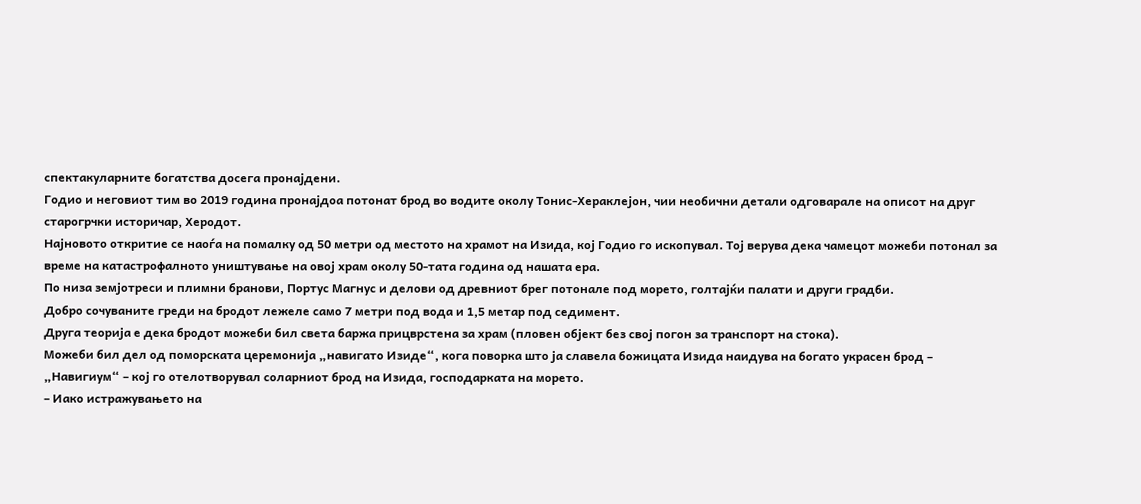спектакуларните богатства досега пронајдени.
Годио и неговиот тим во 2019 година пронајдоа потонат брод во водите околу Тонис-Хераклејон, чии необични детали одговарале на описот на друг старогрчки историчар, Херодот.
Најновото откритие се наоѓа на помалку од 50 метри од местото на храмот на Изида, кој Годио го ископувал. Тој верува дека чамецот можеби потонал за време на катастрофалното уништување на овој храм околу 50-тата година од нашата ера.
По низа земјотреси и плимни бранови, Портус Магнус и делови од древниот брег потонале под морето, голтајќи палати и други градби.
Добро сочуваните греди на бродот лежеле само 7 метри под вода и 1,5 метар под седимент.
Друга теорија е дека бродот можеби бил света баржа прицврстена за храм (пловен објект без свој погон за транспорт на стока).
Можеби бил дел од поморската церемонија „навигато Изиде“, кога поворка што ја славела божицата Изида наидува на богато украсен брод – „Навигиум“ – кој го отелотворувал соларниот брод на Изида, господарката на морето.
– Иако истражувањето на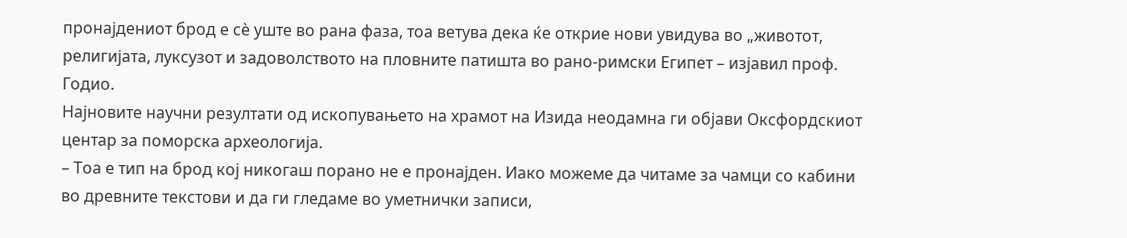пронајдениот брод е сè уште во рана фаза, тоа ветува дека ќе открие нови увидува во „животот, религијата, луксузот и задоволството на пловните патишта во рано-римски Египет – изјавил проф. Годио.
Најновите научни резултати од ископувањето на храмот на Изида неодамна ги објави Оксфордскиот центар за поморска археологија.
– Тоа е тип на брод кој никогаш порано не е пронајден. Иако можеме да читаме за чамци со кабини во древните текстови и да ги гледаме во уметнички записи,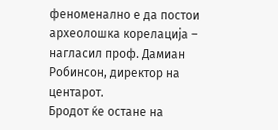феноменално е да постои археолошка корелација – нагласил проф. Дамиан Робинсон, директор на центарот.
Бродот ќе остане на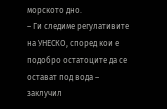морското дно.
– Ги следиме регулативите на УНЕСКО, според кои е подобро остатоците да се остават под вода – заклучил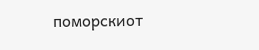поморскиот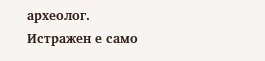археолог.
Истражен е само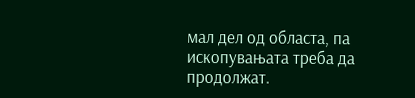мал дел од областа, па ископувањата треба да продолжат.